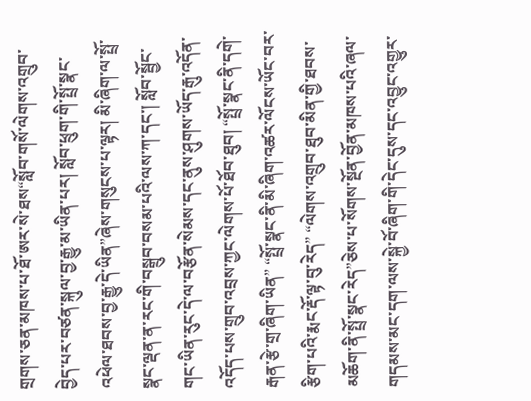གྲགས་ཅན་མཁས་པ་ཐོ་ཨར་སེ་ཐས“སློབ་གསོ་ལེགས་འགྲུབ་བྱེད་པར་བཙན་སྐུལ་བྱ་རྒྱུ་མ་ཡིན་པར། སློབ་ཕྲུག་གི་སྤྲོ་སྣང་འཕེལ་ཐབས་བྱ་རྒྱུ་དེ་ཡིན”ཞེས་གསུངས་པ་ལྟར། མི་ཞིག་ལ་སྤྲོ་སྣང་ལྡན་ན་རང་གི་བསྒྲུབ་བསམ་པའི་ལས་ཀ་དང་། སློབ་སྦྱོང་གང་ཡིན་རུང་དེ་ལ་བརྩོན་སེམས་དང་ནུས་ཤུགས་ཡོད་རྒུ་འདོན་འདོད་པས་གྲུབ་འབྲས་ཀྱང་ལེགས་པོ་ཐོབ་ཐུབ། “སྤྲོ་སྣང་ནི་དགེ་རྒན་རྩེ་གྲ་ཞིག་ཡིན” “སྤྲོ་སྣང་ནི་མི་ཞིག་འཚར་ལོངས་ཡོང་བར་རྩིག་པའི་རྨང་རྡོ་ལྟ་བུ་རེད” “ལེགས་འགྲུབ་ཐུབ་མིན་གྱི་ཐབས་མཆོག་ནི་སྤྲོ་སྣང་རེད”ཅེས་པ་སོགས་སྔོན་བྱོན་མཁས་པའི་ཞལ་གདམས་མང་དག་ལས་སྐྱེ་བོ་ཞིག་གི་དེང་དུས་དང་འབྱུང་འགྱུར་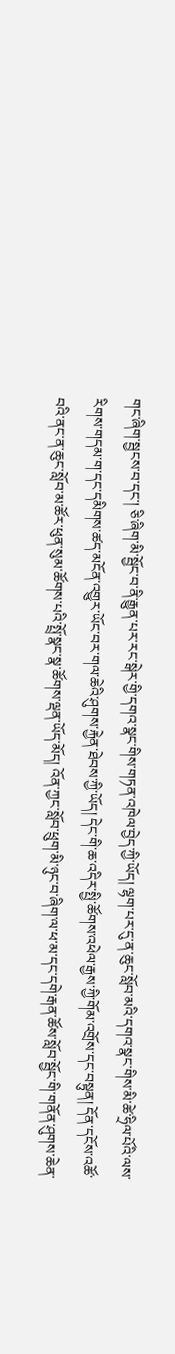གང་ཞིག་སྦྱངས་བ་དང་། ཅི་ཞིག་མི་སྦྱོང་བ་ནི་རྒྱུན་པར་རང་སྒེར་གྱི་དགའ་སྣང་གིས་གཏན་འཁེལ་བྱེད་ཀྱི་ཡོད། ལྷག་པར་དུ་ན་ཆུང་སློབ་མའི་དགའ་སྣང་གིས་མི་ཚེ་ཧྲིལ་པོའི་ལས་རིགས་གདམ་ག་དང་དམིགས་ཚད་མངོན་འགྱུར་ཡོང་བར་གལ་ཆེའི་ཤུགས་རྐྱེན་ཐེབས་ཀྱི་ཡོད། དེང་གི་ཆ་འདིར་སྤྱི་ཚོགས་འཕེལ་རྒྱས་ཀྱི་གོམ་འགྲོས་དང་བསྟུན། དོན་དངོས་འཚོ་བའི་ནང་ན་ཆུང་སློབ་མ་ཚོར་ཕུན་སུམ་ཚོགས་པའི་སྤྲོ་སྣང་སྣ་ཚོགས་ལྡན་ཡོད་མོད། འོན་ཀྱང་སློབ་ཕྲུག་མི་ཉུང་བ་ཞིག་ལ་ཕ་མ་དང་དགེ་རྒན་ཚོས་སློབ་སྦྱོང་གི་གནོན་ཤུགས་ཆེན་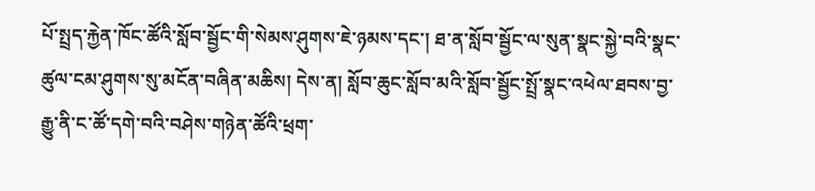པོ་སྤྲད་རྐྱེན་ཁོང་ཚོའི་སློབ་སྦྱོང་གི་སེམས་ཤུགས་ཇེ་ཉམས་དང་། ཐ་ན་སློབ་སྦྱོང་ལ་སུན་སྣང་སྐྱེ་བའི་སྣང་ཚུལ་ངམ་ཤུགས་སུ་མངོན་བཞིན་མཆིས། དེས་ན། སློབ་ཆུང་སློབ་མའི་སློབ་སྦྱོང་སྤྲོ་སྣང་འཕེལ་ཐབས་བྱ་རྒྱུ་ནི་ང་ཚོ་དགེ་བའི་བཤེས་གཉེན་ཚོའི་ཕྲག་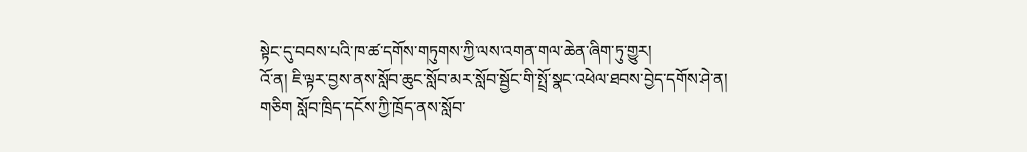སྟེང་དུ་བབས་པའི་ཁ་ཚ་དགོས་གཏུགས་ཀྱི་ལས་འགན་གལ་ཆེན་ཞིག་ཏུ་གྱུར།
འོ་ན། ཇི་ལྟར་བྱས་ནས་སློབ་ཆུང་སློབ་མར་སློབ་སྦྱོང་གི་སྤྲོ་སྣང་འཕེལ་ཐབས་བྱེད་དགོས་ཤེ་ན།
གཅིག སློབ་ཁྲིད་དངོས་ཀྱི་ཁྲོད་ནས་སློབ་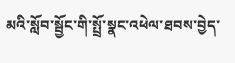མའི་སློབ་སྦྱོང་གི་སྤྲོ་སྣང་འཕེལ་ཐབས་བྱེད་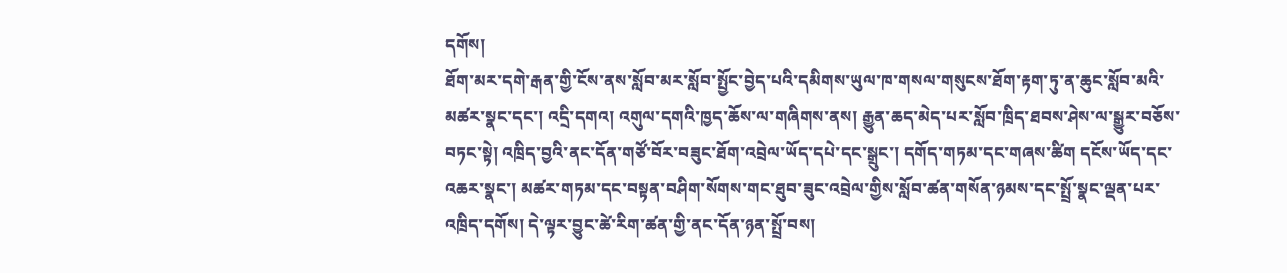དགོས།
ཐོག་མར་དགེ་རྒན་གྱི་ངོས་ནས་སློབ་མར་སློབ་སྤྱོང་བྱེད་པའི་དམིགས་ཡུལ་ཁ་གསལ་གསུངས་ཐོག་རྟག་ཏུ་ན་ཆུང་སློབ་མའི་མཚར་སྣང་དང་། འདྲི་དགའ། འགུལ་དགའི་ཁྱད་ཆོས་ལ་གཞིགས་ནས། རྒྱུན་ཆད་མེད་པར་སློབ་ཁྲིད་ཐབས་ཤེས་ལ་སྒྱུར་བཅོས་བཏང་སྟེ། འཁྲིད་བྱའི་ནང་དོན་གཙོ་བོར་བཟུང་ཐོག་འབྲེལ་ཡོད་དཔེ་དང་སྒྲུང་། དགོད་གཏམ་དང་གཞས་ཚིག དངོས་ཡོད་དང་འཆར་སྣང་། མཚར་གཏམ་དང་བསྟན་བཤིག་སོགས་གང་ཐུབ་ཟུང་འབྲེལ་གྱིས་སློབ་ཚན་གསོན་ཉམས་དང་སྤྲོ་སྣང་ལྡན་པར་འཁྲིད་དགོས། དེ་ལྟར་བྱུང་ཚེ་རིག་ཚན་གྱི་ནང་དོན་ཉན་སྤྲོ་བས།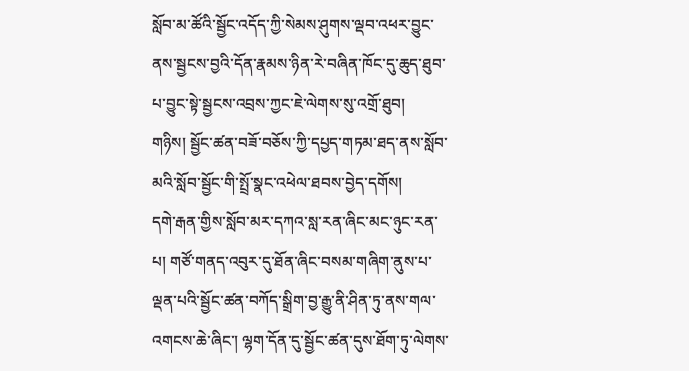སློབ་མ་ཚོའི་སྦྱོང་འདོད་ཀྱི་སེམས་ཤུགས་ལྡབ་འཕར་བྱུང་ནས་སྦྱངས་བྱའི་དོན་རྣམས་ཉིན་རེ་བཞིན་ཁོང་དུ་ཆུད་ཐུབ་པ་བྱུང་སྟེ་སྦྱངས་འབྲས་ཀྱང་ཇེ་ལེགས་སུ་འགྲོ་ཐུབ།
གཉིས། སྦྱོང་ཚན་བཟོ་བཅོས་ཀྱི་དཔྱད་གཏམ་ཐད་ནས་སློབ་མའི་སློབ་སྦྱོང་གི་སྤྲོ་སྣང་འཕེལ་ཐབས་བྱེད་དགོས།
དགེ་རྒན་གྱིས་སློབ་མར་དཀའ་སླ་རན་ཞིང་མང་ཉུང་རན་པ། གཙོ་གནད་འབུར་དུ་ཐོན་ཞིང་བསམ་གཞིག་ནུས་པ་ལྡན་པའི་སྦྱོང་ཚན་བཀོད་སྒྲིག་བྱ་རྒྱུ་ནི་ཤིན་ཏུ་ནས་གལ་འགངས་ཆེ་ཞིང་། ལྷག་དོན་དུ་སྦྱོང་ཚན་དུས་ཐོག་ཏུ་ལེགས་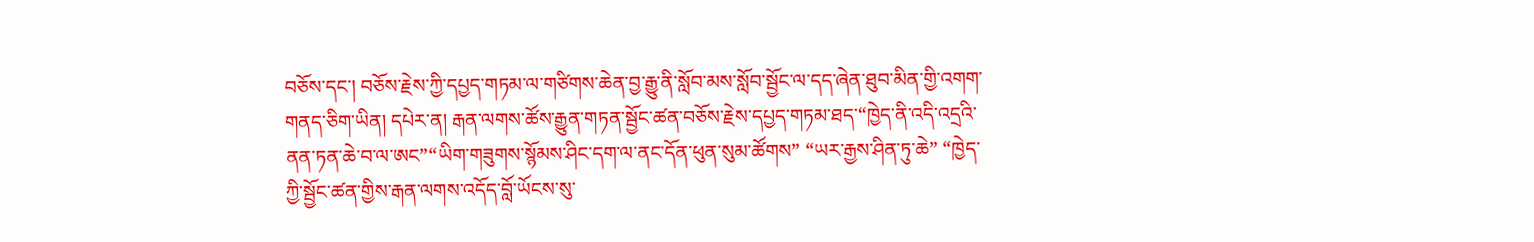བཅོས་དང་། བཅོས་རྗེས་ཀྱི་དཔྱད་གཏམ་ལ་གཙིགས་ཆེན་བྱ་རྒྱུ་ནི་སློབ་མས་སློབ་སྦྱོང་ལ་དད་ཞེན་ཐུབ་མིན་གྱི་འགག་གནད་ཅིག་ཡིན། དཔེར་ན། རྒན་ལགས་ཚོས་རྒྱུན་གཏན་སྦྱོང་ཚན་བཅོས་རྗེས་དཔྱད་གཏམ་ཐད་“ཁྱེད་ནི་འདི་འདྲའི་ནན་ཏན་ཆེ་བ་ལ་ཨང”“ཡིག་གཟུགས་སྙོམས་ཤིང་དག་ལ་ནང་དོན་ཕུན་སུམ་ཚོགས” “ཡར་རྒྱས་ཤིན་ཏུ་ཆེ” “ཁྱེད་ཀྱི་སྦྱོང་ཚན་གྱིས་རྒན་ལགས་འདོད་བློ་ཡོངས་སུ་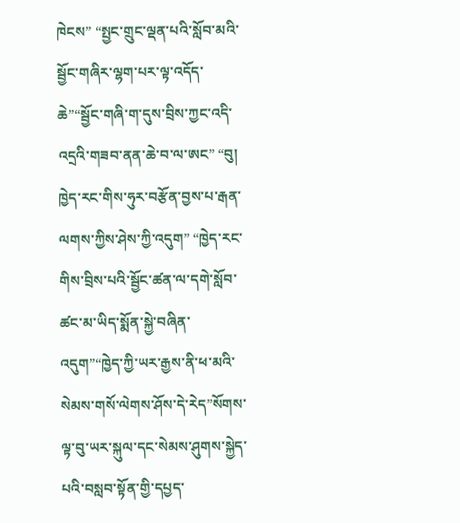ཁེངས” “སྤྱང་གྲུང་ལྡན་པའི་སློབ་མའི་སྦྱོང་གཞིར་ལྷག་པར་ལྟ་འདོད་ཆེ”“སྦྱོང་གཞི་ག་དུས་བྲིས་ཀྱང་འདི་འདྲའི་གཟབ་ནན་ཆེ་བ་ལ་ཨང” “བུ། ཁྱེད་རང་གིས་ཧུར་བརྩོན་བྱས་པ་རྒན་ལགས་ཀྱིས་ཤེས་ཀྱི་འདུག” “ཁྱེད་རང་གིས་བྲིས་པའི་སྦྱོང་ཚན་ལ་དགེ་སློབ་ཚང་མ་ཡིད་སྨོན་སྐྱེ་བཞིན་འདུག”“ཁྱེད་ཀྱི་ཡར་རྒྱས་ནི་ཕ་མའི་སེམས་གསོ་ལེགས་ཤོས་དེ་རེད”སོགས་ལྟ་བུ་ཡར་སྐུལ་དང་སེམས་ཤུགས་སྐྱེད་པའི་བསླབ་སྟོན་གྱི་དཔྱད་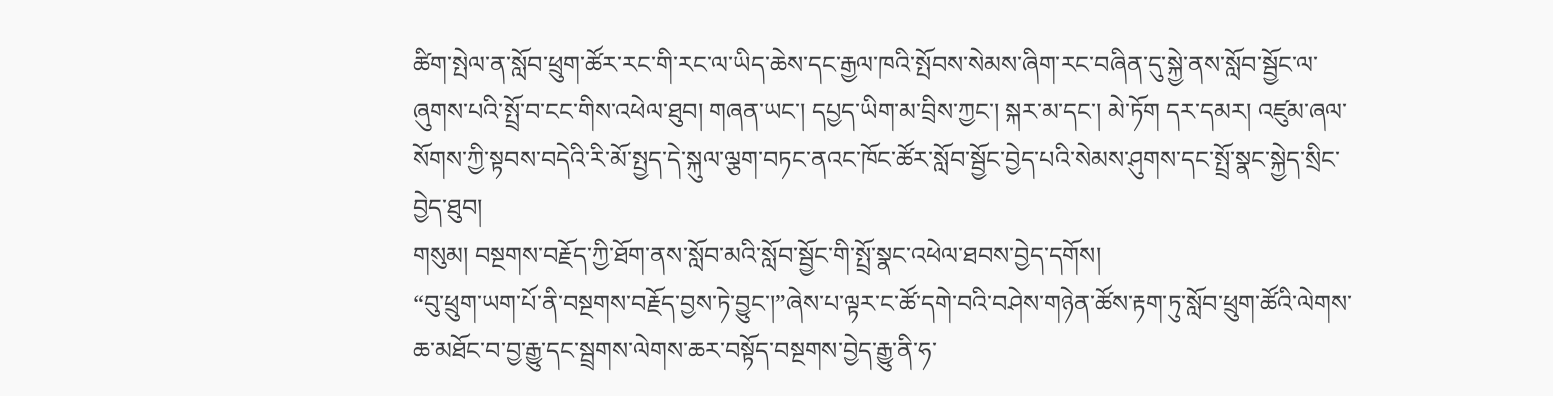ཚིག་སྤེལ་ན་སློབ་ཕྲུག་ཚོར་རང་གི་རང་ལ་ཡིད་ཆེས་དང་རྒྱལ་ཁའི་སྤོབས་སེམས་ཞིག་རང་བཞིན་དུ་སྐྱེ་ནས་སློབ་སྦྱོང་ལ་ཞུགས་པའི་སྤྲོ་བ་ངང་གིས་འཕེལ་ཐུབ། གཞན་ཡང་། དཔྱད་ཡིག་མ་བྲིས་ཀྱང་། སྐར་མ་དང་། མེ་ཏོག དར་དམར། འཛུམ་ཞལ་སོགས་ཀྱི་སྟབས་བདེའི་རི་མོ་སྤྱད་དེ་སྐུལ་ལྕག་བཏང་ནའང་ཁོང་ཚོར་སློབ་སྦྱོང་བྱེད་པའི་སེམས་ཤུགས་དང་སྤྲོ་སྣང་སྐྱེད་སྲིང་བྱེད་ཐུབ།
གསུམ། བསྔགས་བརྗོད་ཀྱི་ཐོག་ནས་སློབ་མའི་སློབ་སྦྱོང་གི་སྤྲོ་སྣང་འཕེལ་ཐབས་བྱེད་དགོས།
“བུ་ཕྲུག་ཡག་པོ་ནི་བསྔགས་བརྗོད་བྱས་ཏེ་བྱུང་།”ཞེས་པ་ལྟར་ང་ཚོ་དགེ་བའི་བཤེས་གཉེན་ཚོས་རྟག་ཏུ་སློབ་ཕྲུག་ཚོའི་ལེགས་ཆ་མཐོང་བ་བྱ་རྒྱུ་དང་སྦྲགས་ལེགས་ཆར་བསྟོད་བསྔགས་བྱེད་རྒྱུ་ནི་ཧ་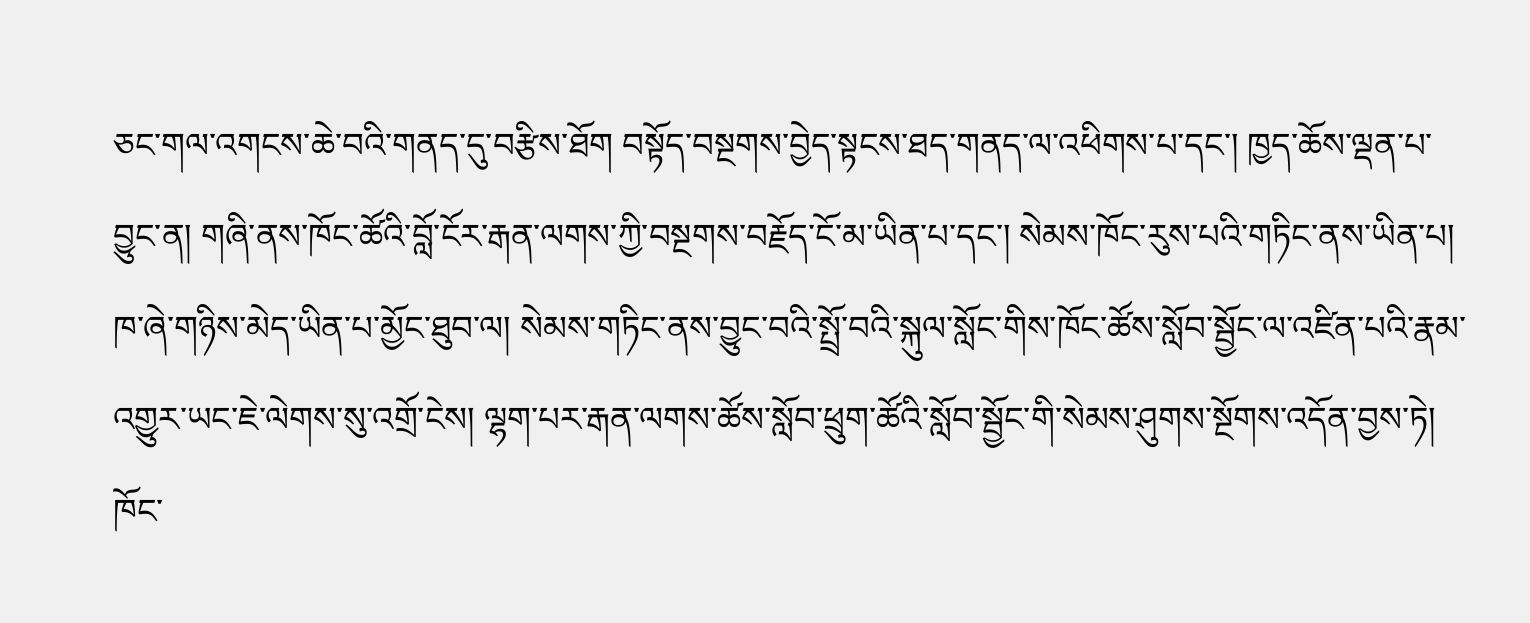ཅང་གལ་འགངས་ཆེ་བའི་གནད་དུ་བརྩིས་ཐོག བསྟོད་བསྔགས་བྱེད་སྟངས་ཐད་གནད་ལ་འཕིགས་པ་དང་། ཁྱད་ཆོས་ལྡན་པ་བྱུང་ན། གཞི་ནས་ཁོང་ཚོའི་བློ་ངོར་རྒན་ལགས་ཀྱི་བསྔགས་བརྗོད་ངོ་མ་ཡིན་པ་དང་། སེམས་ཁོང་རུས་པའི་གཏིང་ནས་ཡིན་པ། ཁ་ཞེ་གཉིས་མེད་ཡིན་པ་མྱོང་ཐུབ་ལ། སེམས་གཏིང་ནས་བྱུང་བའི་སྤྲོ་བའི་སྐུལ་སློང་གིས་ཁོང་ཚོས་སློབ་སྦྱོང་ལ་འཛིན་པའི་རྣམ་འགྱུར་ཡང་ཇེ་ལེགས་སུ་འགྲོ་ངེས། ལྷག་པར་རྒན་ལགས་ཚོས་སློབ་ཕྲུག་ཚོའི་སློབ་སྦྱོང་གི་སེམས་ཤུགས་སྔོགས་འདོན་བྱས་ཏེ། ཁོང་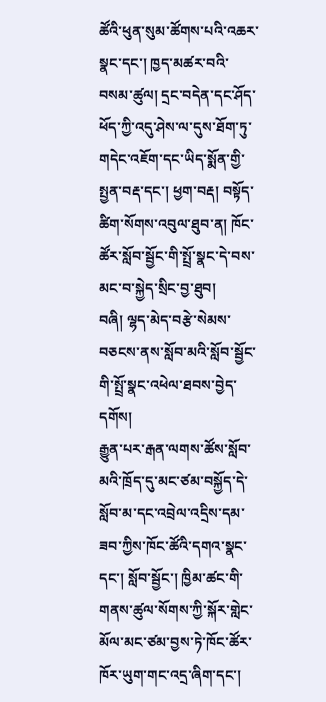ཚོའི་ཕུན་སུམ་ཚོགས་པའི་འཆར་སྣང་དང་། ཁྱད་མཚར་བའི་བསམ་ཚུལ། དྲང་བདེན་དང་ཤོད་ཕོད་ཀྱི་འདུ་ཤེས་ལ་དུས་ཐོག་ཏུ་གདེང་འཇོག་དང་ཡིད་སྨོན་གྱི་སྤྱན་བརྡ་དང་། ཕྱག་བརྡ། བསྟོད་ཚིག་སོགས་འབུལ་ཐུབ་ན། ཁོང་ཚོར་སློབ་སྦྱོང་གི་སྤྲོ་སྣང་དེ་བས་མང་བ་སྐྱེད་སྲིང་བྱ་ཐུབ།
བཞི། ལྷད་མེད་བརྩེ་སེམས་བཅངས་ནས་སློབ་མའི་སློབ་སྦྱོང་གི་སྤྲོ་སྣང་འཕེལ་ཐབས་བྱེད་དགོས།
རྒྱུན་པར་རྒན་ལགས་ཚོས་སློབ་མའི་ཁྲོད་དུ་མང་ཙམ་བསྐྱོད་དེ་སློབ་མ་དང་འབྲེལ་འདྲིས་དམ་ཟབ་ཀྱིས་ཁོང་ཚོའི་དགའ་སྣང་དང་། སློབ་སྦྱོང་། ཁྱིམ་ཚང་གི་གནས་ཚུལ་སོགས་ཀྱི་སྐོར་གླེང་མོལ་མང་ཙམ་བྱས་ཏེ་ཁོང་ཚོར་ཁོར་ཡུག་གང་འདྲ་ཞིག་དང་།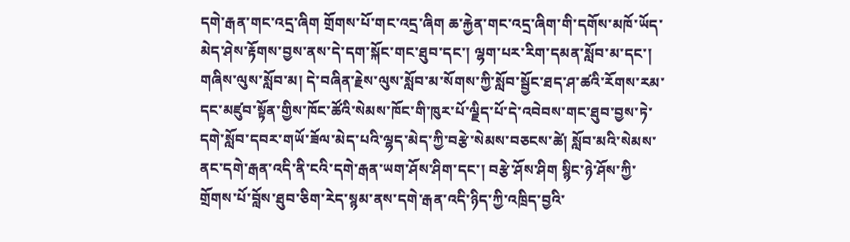དགེ་རྒན་གང་འདྲ་ཞིག གྲོགས་པོ་གང་འདྲ་ཞིག ཆ་རྐྱེན་གང་འདྲ་ཞིག་གི་དགོས་མཁོ་ཡོད་མེད་ཤེས་རྟོགས་བྱས་ནས་དེ་དག་སྐོང་གང་ཐུབ་དང་། ལྷག་པར་རིག་དམན་སློབ་མ་དང་། གཞིས་ལུས་སློབ་མ། དེ་བཞིན་རྗེས་ལུས་སློབ་མ་སོགས་ཀྱི་སློབ་སྦྱོང་ཐད་ཤ་ཚའི་རོགས་རམ་དང་མཛུབ་སྟོན་གྱིས་ཁོང་ཚོའི་སེམས་ཁོང་གི་ཁུར་པོ་ལྗིད་པོ་དེ་འབེབས་གང་ཐུབ་བྱས་ཏེ་དགེ་སློབ་དབར་གཡོ་ཟོལ་མེད་པའི་ལྷད་མེད་ཀྱི་བརྩེ་སེམས་བཅངས་ཚེ། སློབ་མའི་སེམས་ནང་དགེ་རྒན་འདི་ནི་ངའི་དགེ་རྒན་ཡག་ཤོས་ཤིག་དང་། བརྩེ་ཤོས་ཤིག སྙིང་ཉེ་ཤོས་ཀྱི་གྲོགས་པོ་བློས་ཐུབ་ཅིག་རེད་སྙམ་ནས་དགེ་རྒན་འདི་ཉིད་ཀྱི་འཁྲིད་བྱའི་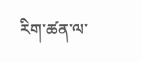རིག་ཚན་ལ་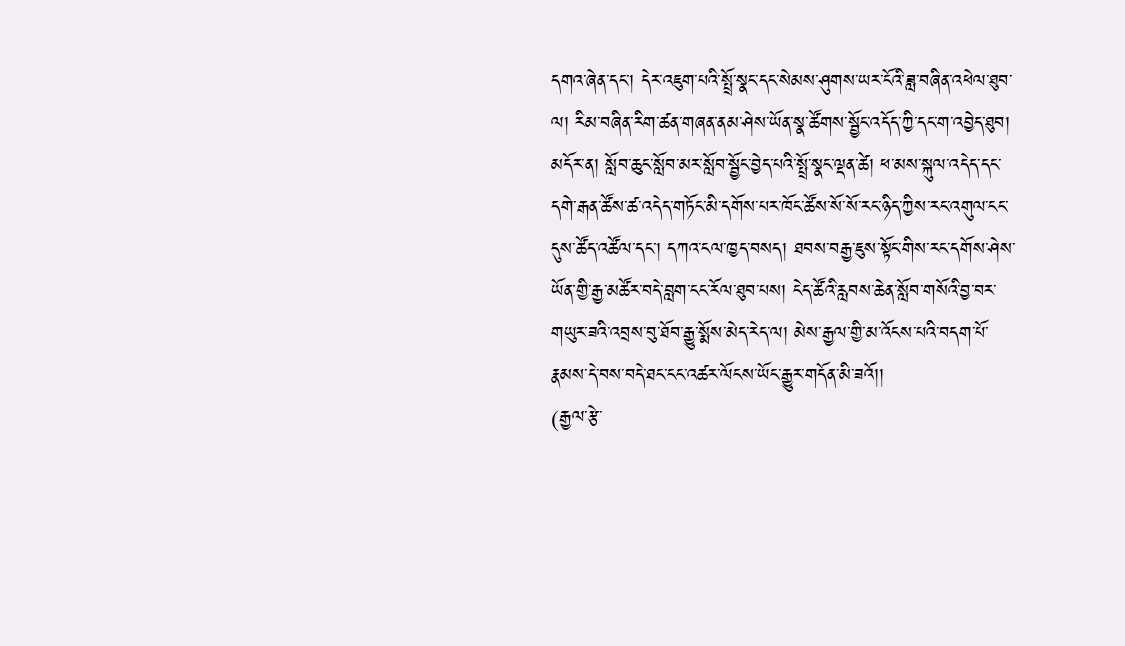དགའ་ཞེན་དང་། དེར་འཇུག་པའི་སྤྲོ་སྣང་དང་སེམས་ཤུགས་ཡར་ངོའི་ཟླ་བཞིན་འཕེལ་ཐུབ་ལ། རིམ་བཞིན་རིག་ཚན་གཞན་ནམ་ཤེས་ཡོན་སྣ་ཚོགས་སྦྱོང་འདོད་ཀྱི་དང་ག་འབྱེད་ཐུབ།
མདོར་ན། སློབ་ཆུང་སློབ་མར་སློབ་སྦྱོང་བྱེད་པའི་སྤྲོ་སྣང་ལྡན་ཚེ། ཕ་མས་སྐུལ་འདེད་དང་དགེ་རྒན་ཚོས་ཚ་འདེད་གཏོང་མི་དགོས་པར་ཁོང་ཚོས་སོ་སོ་རང་ཉིད་ཀྱིས་རང་འགུལ་ངང་དུས་ཚོད་འཚོལ་དང་། དཀའ་ངལ་ཁྱད་བསད། ཐབས་བརྒྱ་ཇུས་སྟོང་གིས་རང་དགོས་ཤེས་ཡོན་གྱི་རྒྱ་མཚོར་བདེ་བླག་ངང་རོལ་ཐུབ་པས། ངེད་ཚོའི་རླབས་ཆེན་སློབ་གསོའི་བྱ་བར་གཡུར་ཟའི་འབྲས་བུ་ཐོབ་རྒྱུ་སྨོས་མེད་རེད་ལ། མེས་རྒྱལ་གྱི་མ་འོངས་པའི་བདག་པོ་རྣམས་དེ་བས་བདེ་ཐང་ངང་འཚར་ལོངས་ཡོང་རྒྱུར་གདོན་མི་ཟའོ།།
(རྒྱལ་རྩེ་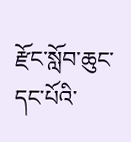རྫོང་སློབ་ཆུང་དང་པོའི་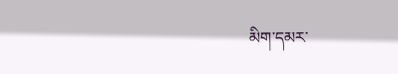མིག་དམར་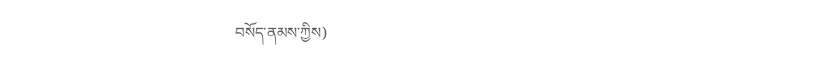བསོད་ནམས་ཀྱིས)